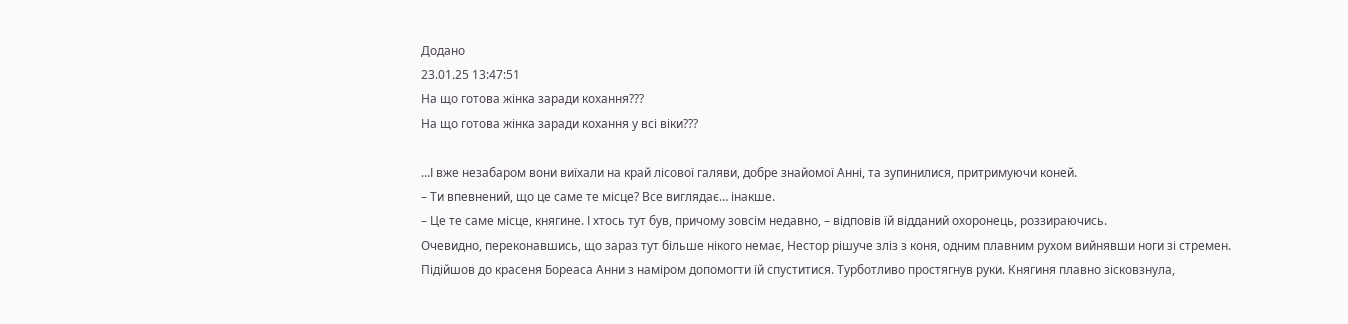Додано
23.01.25 13:47:51
На що готова жінка заради кохання???
На що готова жінка заради кохання у всі віки???

...І вже незабаром вони виїхали на край лісової галяви, добре знайомої Анні, та зупинилися, притримуючи коней.
– Ти впевнений, що це саме те місце? Все виглядає… інакше.
– Це те саме місце, княгине. І хтось тут був, причому зовсім недавно, – відповів їй відданий охоронець, роззираючись.
Очевидно, переконавшись, що зараз тут більше нікого немає, Нестор рішуче зліз з коня, одним плавним рухом вийнявши ноги зі стремен. Підійшов до красеня Бореаса Анни з наміром допомогти їй спуститися. Турботливо простягнув руки. Княгиня плавно зісковзнула,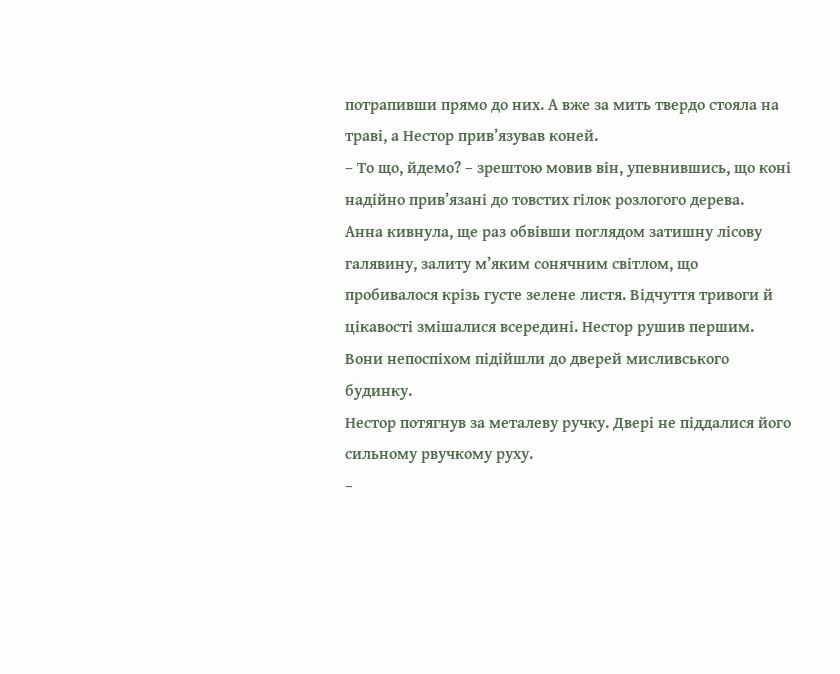потрапивши прямо до них. А вже за мить твердо стояла на траві, а Нестор прив’язував коней.
– То що, йдемо? – зрештою мовив він, упевнившись, що коні надійно прив’язані до товстих гілок розлогого дерева.
Анна кивнула, ще раз обвівши поглядом затишну лісову галявину, залиту м’яким сонячним світлом, що пробивалося крізь густе зелене листя. Відчуття тривоги й цікавості змішалися всередині. Нестор рушив першим. Вони непоспіхом підійшли до дверей мисливського будинку.
Нестор потягнув за металеву ручку. Двері не піддалися його сильному рвучкому руху.
–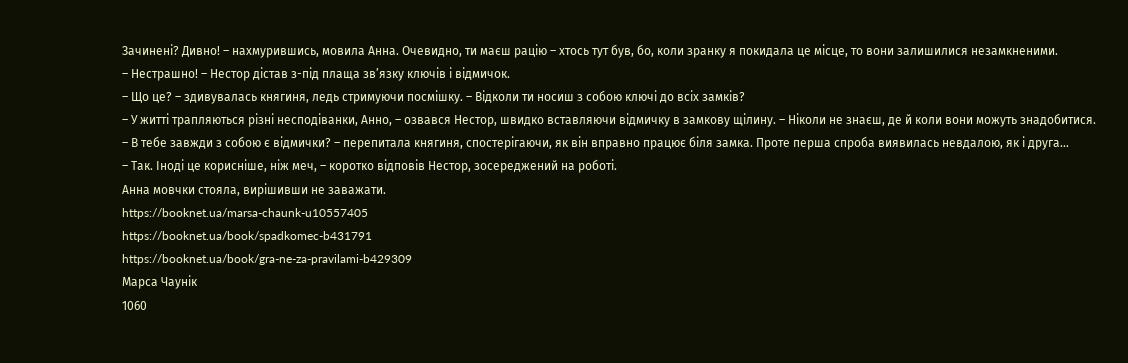Зачинені? Дивно! – нахмурившись, мовила Анна. Очевидно, ти маєш рацію – хтось тут був, бо, коли зранку я покидала це місце, то вони залишилися незамкненими.
– Нестрашно! – Нестор дістав з-під плаща зв’язку ключів і відмичок.
– Що це? – здивувалась княгиня, ледь стримуючи посмішку. – Відколи ти носиш з собою ключі до всіх замків?
– У житті трапляються різні несподіванки, Анно, – озвався Нестор, швидко вставляючи відмичку в замкову щілину. – Ніколи не знаєш, де й коли вони можуть знадобитися.
– В тебе завжди з собою є відмички? – перепитала княгиня, спостерігаючи, як він вправно працює біля замка. Проте перша спроба виявилась невдалою, як і друга…
– Так. Іноді це корисніше, ніж меч, – коротко відповів Нестор, зосереджений на роботі.
Анна мовчки стояла, вирішивши не заважати.
https://booknet.ua/marsa-chaunk-u10557405
https://booknet.ua/book/spadkomec-b431791
https://booknet.ua/book/gra-ne-za-pravilami-b429309
Марса Чаунік
1060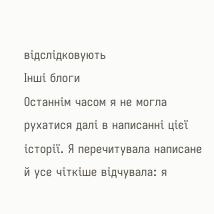відслідковують
Інші блоги
Останнім часом я не могла рухатися далі в написанні цієї історії. Я перечитувала написане й усе чіткіше відчувала: я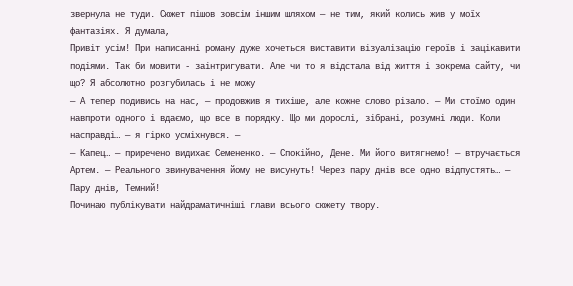звернула не туди. Сюжет пішов зовсім іншим шляхом — не тим, який колись жив у моїх фантазіях. Я думала,
Привіт усім! При написанні роману дуже хочеться виставити візуалізацію героїв і зацікавити подіями. Так би мовити - заінтригувати. Але чи то я відстала від життя і зокрема сайту, чи що? Я абсолютно розгубилась і не можу
— А тепер подивись на нас, — продовжив я тихіше, але кожне слово різало. — Ми стоїмо один навпроти одного і вдаємо, що все в порядку. Що ми дорослі, зібрані, розумні люди. Коли насправді… — я гірко усміхнувся. —
— Капец… — приречено видихає Семененко. — Спокійно, Дене. Ми його витягнемо! — втручається Артем. — Реального звинувачення йому не висунуть! Через пару днів все одно відпустять… — Пару днів, Темний!
Починаю публікувати найдраматичніші глави всього сюжету твору.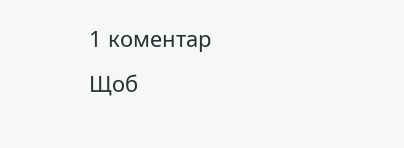1 коментар
Щоб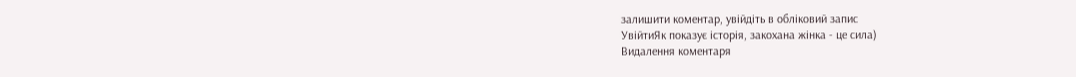залишити коментар, увійдіть в обліковий запис
УвійтиЯк показує історія, закохана жінка - це сила)
Видалення коментаря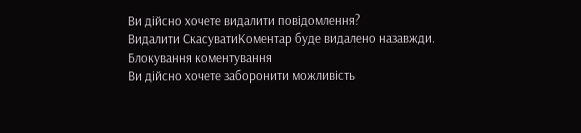Ви дійсно хочете видалити повідомлення?
Видалити СкасуватиКоментар буде видалено назавжди.
Блокування коментування
Ви дійсно хочете заборонити можливість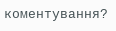коментування?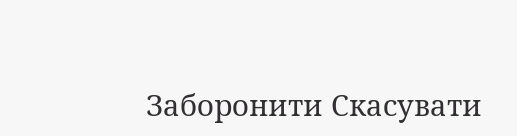Заборонити Скасувати